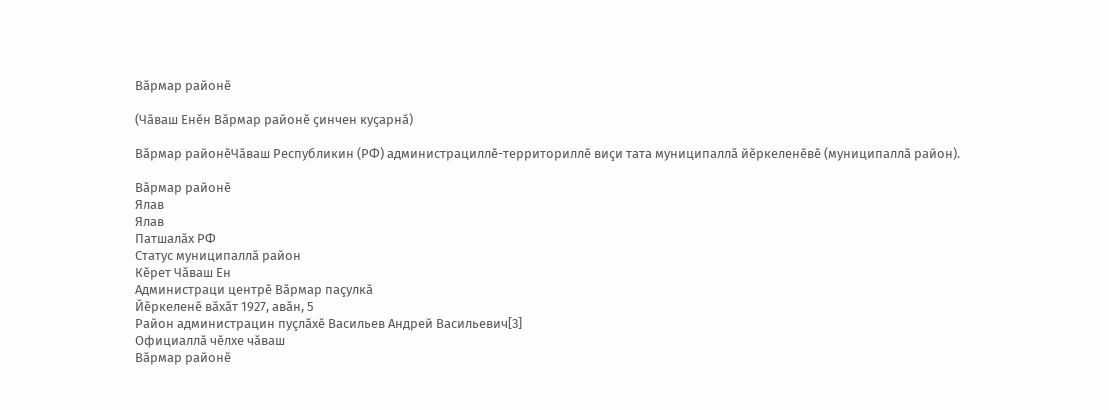Вăрмар районĕ

(Чăваш Енĕн Вăрмар районĕ ҫинчен куҫарнӑ)

Вăрмар районĕЧăваш Республикин (РФ) администрациллĕ-территориллĕ виçи тата муниципаллă йĕркеленĕвĕ (муниципаллă район).

Вăрмар районĕ
Ялав
Ялав
Патшалăх РФ
Статус муниципаллă район
Кĕрет Чăваш Ен
Администраци центрĕ Вăрмар паçулкă
Йĕркеленĕ вăхăт 1927, авăн, 5
Район администрацин пуçлăхĕ Васильев Андрей Васильевич[3]
Официаллă чĕлхе чăваш
Вăрмар районĕ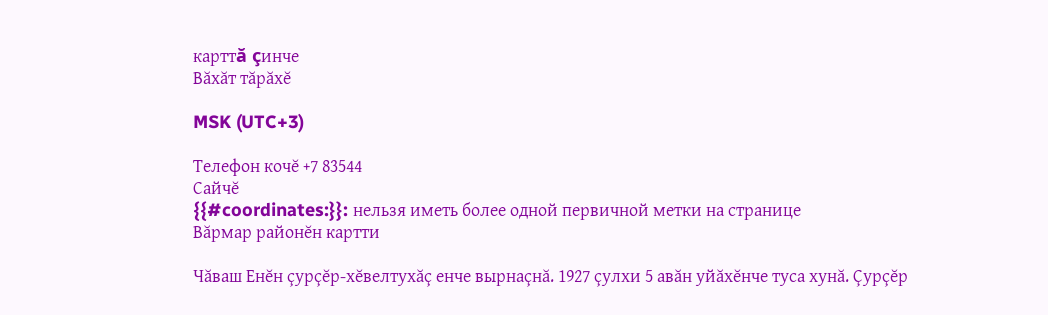карттă çинче
Вăхăт тăрăхĕ

MSK (UTC+3)

Телефон кочĕ +7 83544
Сайчĕ
{{#coordinates:}}: нельзя иметь более одной первичной метки на странице
Вăрмар районĕн картти

Чăваш Енĕн çурçĕр-хĕвелтухăç енче вырнаçнă. 1927 çулхи 5 авăн уйăхĕнче туса хунă. Çурçĕр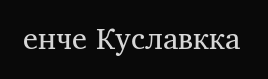енче Куславкка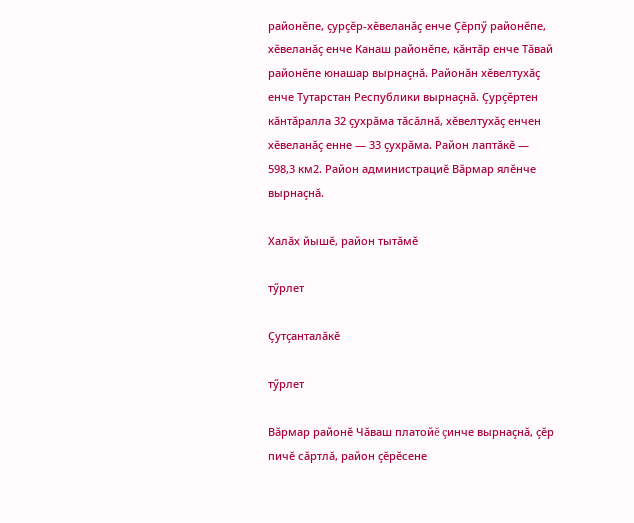районĕпе, çурçĕр-хĕвеланăç енче Çĕрпӳ районĕпе, хĕвеланăç енче Канаш районĕпе, кăнтăр енче Тăвай районĕпе юнашар вырнаçнă. Районăн хĕвелтухăç енче Тутарстан Республики вырнаçнă. Çурçĕртен кăнтăралла 32 çухрăма тăсăлнă, хĕвелтухăç енчен хĕвеланăç енне — 33 çухрăма. Район лаптăкĕ — 598,3 км2. Район администрациĕ Вăрмар ялĕнче вырнаçнă.

Халăх йышĕ, район тытăмĕ

тӳрлет

Çутçанталăкĕ

тӳрлет

Вăрмар районĕ Чăваш платойĕ çинче вырнаçнă, çĕр пичĕ сăртлă, район çĕрĕсене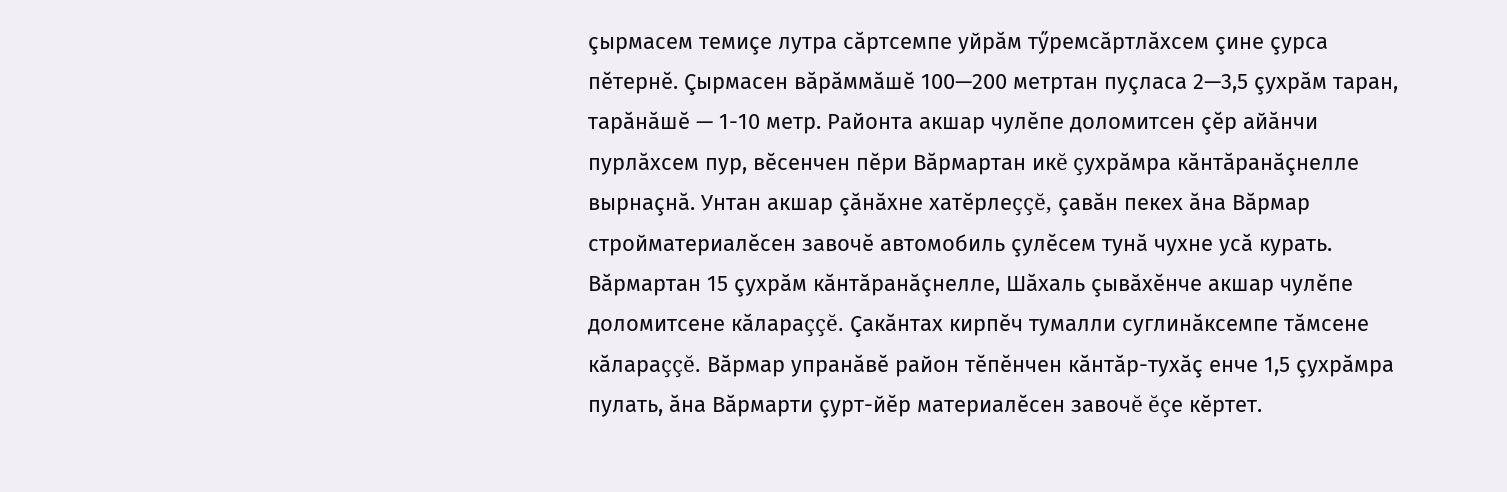çырмасем темиçе лутра сăртсемпе уйрăм тӳремсăртлăхсем çине çурса пĕтернĕ. Çырмасен вăрăммăшĕ 100—200 метртан пуçласа 2—3,5 çухрăм таран, тарăнăшĕ — 1-10 метр. Районта акшар чулĕпе доломитсен çĕр айăнчи пурлăхсем пур, вĕсенчен пĕри Вăрмартан икĕ çухрăмра кăнтăранăçнелле вырнаçнă. Унтан акшар çăнăхне хатĕрлеççĕ, çавăн пекех ăна Вăрмар стройматериалĕсен завочĕ автомобиль çулĕсем тунă чухне усă курать. Вăрмартан 15 çухрăм кăнтăранăçнелле, Шăхаль çывăхĕнче акшар чулĕпе доломитсене кăлараççĕ. Çакăнтах кирпĕч тумалли суглинăксемпе тăмсене кăлараççĕ. Вăрмар упранăвĕ район тĕпĕнчен кăнтăр-тухăç енче 1,5 çухрăмра пулать, ăна Вăрмарти çурт-йĕр материалĕсен завочĕ ĕçе кĕртет.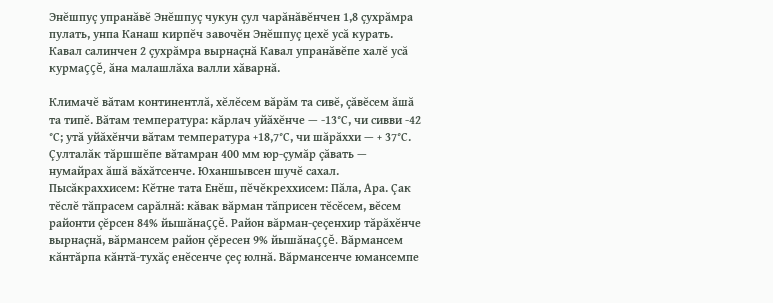Энĕшпуç упранăвĕ Энĕшпуç чукун çул чарăнăвĕнчен 1,8 çухрăмра пулать, унпа Канаш кирпĕч завочĕн Энĕшпуç цехĕ усă курать. Кавал салинчен 2 çухрăмра вырнаçнă Кавал упранăвĕпе халĕ усă курмаççĕ, ăна малашлăха валли хăварнă.

Климачĕ вăтам континентлă, хĕлĕсем вăрăм та сивĕ, çăвĕсем ăшă та типĕ. Вăтам температура: кăрлач уйăхĕнче — -13°С, чи сивви -42 °С; утă уйăхĕнчи вăтам температура +18,7°С, чи шăрăххи — + 37°С. Çулталăк тăршшĕпе вăтамран 400 мм юр-çумăр çăвать — нумайрах ăшă вăхăтсенче. Юханшывсен шучĕ сахал. Пысăкраххисем: Кĕтне тата Енĕш, пĕчĕкреххисем: Пăла, Ара. Çак тĕслĕ тăпрасем сарăлнă: кăвак вăрман тăприсен тĕсĕсем, вĕсем районти çĕрсен 84% йышăнаççĕ. Район вăрман-çеçенхир тăрăхĕнче вырнаçнă, вăрмансем район çĕресен 9% йышăнаççĕ. Вăрмансем кăнтăрпа кăнтă-тухăç енĕсенче çеç юлнă. Вăрмансенче юмансемпе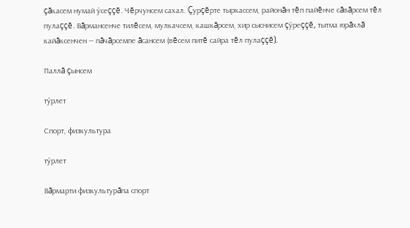çăкасем нумай ӳсеççĕ. Чĕрчунсем сахал. Çурçĕрте тыркассем, районăн тĕп пайĕнче сăвăрсем тĕл пулаççĕ. Вăрмансенче тилĕсем, мулкачсем, кашкăрсем, хир сыснисем çӳреççĕ, тытма юрăхлă кайăксенчен — пăчăрсемпе ăсансем (вĕсем питĕ сайра тĕл пулаççĕ).

Паллă çынсем

тӳрлет

Спорт, физкультура

тӳрлет

Вăрмарти физкультурăпа спорт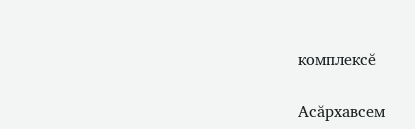комплексĕ

Асăрхавсем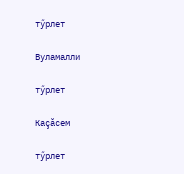тӳрлет

Вуламалли

тӳрлет

Каçăсем

тӳрлет